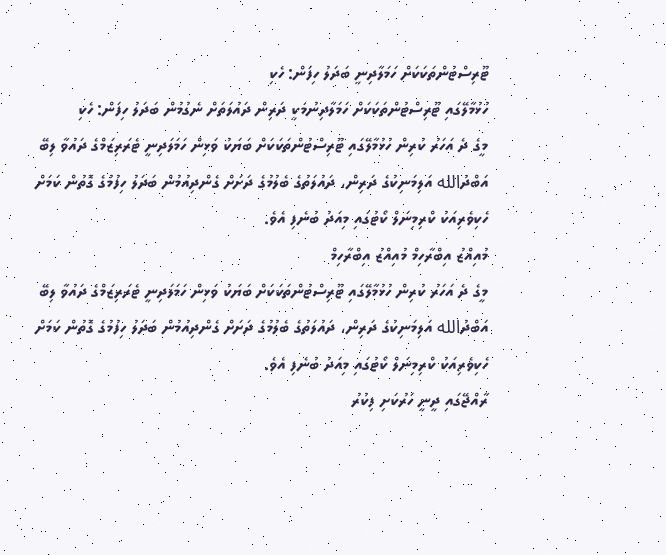ޓޫރިސްޓުންތަކަކަށް ހަމަލާދިނީ ބަދަލު ހިފަން: ހެކި
ހުޅުމާލޭގައި ޓޫރިސްޓުންތަކަކަށް ހަމަލާދިނުމަކީ ދަރިން ދައުލަތަށް ނެގުމުން ބަދަލު ހިފަން: ހެކި
މީގެ ދެ އަހަރު ކުރިން ހުޅުމާލޭގައި ޓޫރިސްޓުންތަކަކަށް ބަޔަކު ވަޅިން ހަމަލަދިނީ ޓެރަރިޒަމްގެ ދައުވާ ލިބޭ އަބްދުالله އަލިމަނިކުގެ ދަރިން، ދައުލަތުގެ ބެލުމުގެ ދަށަށް ގެންދިއުމުން ބަދަލު ހިފުމުގެ ގޮތުން ކަމަށް ހެކިވެރިއަކު ކްރިމިނަލް ކޯޓުގައި މިއަދު ބުނެފި އެވެ.
މުއިއްޒު އިބްރާހިމް މުއިއްޒު އިބްރާހިމް
މީގެ ދެ އަހަރު ކުރިން ހުޅުމާލޭގައި ޓޫރިސްޓުންތަކަކަށް ބަޔަކު ވަޅިން ހަމަލަދިނީ ޓެރަރިޒަމްގެ ދައުވާ ލިބޭ އަބްދުالله އަލިމަނިކުގެ ދަރިން، ދައުލަތުގެ ބެލުމުގެ ދަށަށް ގެންދިއުމުން ބަދަލު ހިފުމުގެ ގޮތުން ކަމަށް ހެކިވެރިއަކު ކްރިމިނަލް ކޯޓުގައި މިއަދު ބުނެފި އެވެ.
ރާއްޖޭގައި ދީނީ ހަރުކަށި ފިކުރު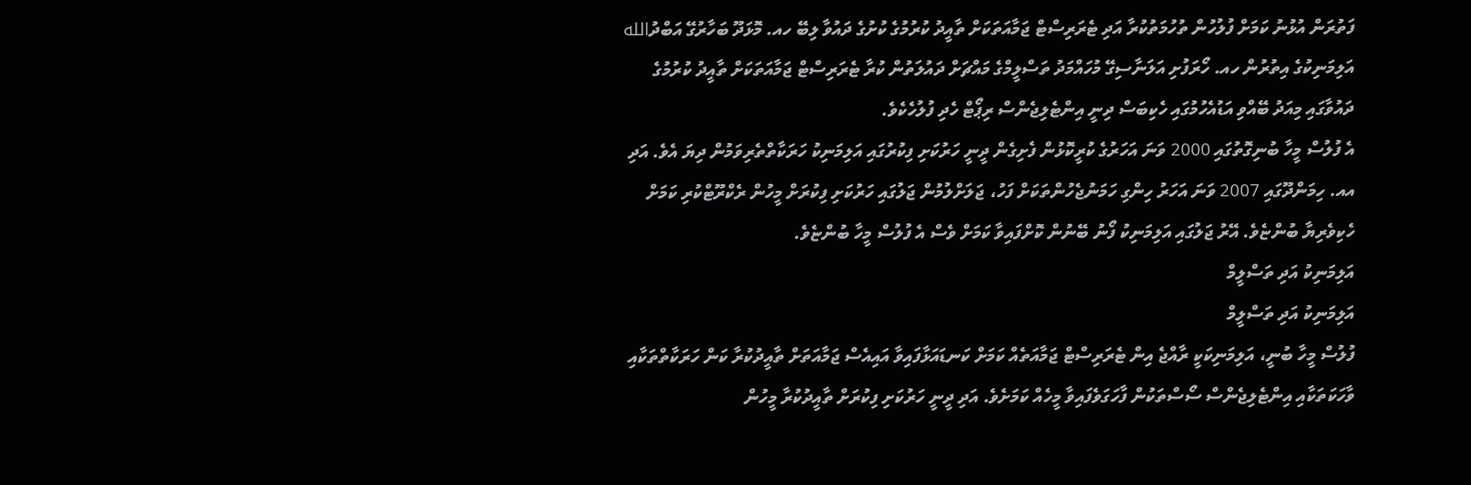ފަތުރަން އުޅުނު ކަމަށް ފުލުހުން ތުހުމަތުކުރާ އަދި ޓެރަރިސްޓް ޖަމާއަތަކަށް ތާއީދު ކުރުމުގެ ކުށުގެ ދައުވާ ލިބޭ ހއ. މޮޅަދޫ ބަހާރުގޭ އަބްދުالله އަލިމަނިކުގެ އިތުރުން ހއ. ހޯރަފުށި އަލަނާސިގޭ މުހައްމަދު ތަސްލީމްގެ މައްޗަށް ދައުލަތުން ކުރާ ޓެރަރިސްޓް ޖަމާއަތަކަށް ތާއީދު ކުރުމުގެ ދައުވާގައި މިއަދު ބޭއްވި އަޑުއެހުމުގައި ހެކިބަސް ދިނީ އިންޓެލިޖެންސް ރިޕޯޓް ހެދި ފުލުހެކެވެ.
އެ ފުލުސް މީހާ ބުނިގޮތުގައި 2000 ވަނަ އަހަރުގެ ކުރީކޮޅުން ފެށިގެން ދީނީ ހަރުކަށި ފިކުރުގައި އަލިމަނިކު ހަރަކާތްތެރިވަމުން ދިޔަ އެވެ. އަދި އއ. ހިމަންދޫގައި 2007 ވަނަ އަހަރު ހިންގި ހަމަނުޖެހުންތަކަށް ފަހު، ޖަލަށްލުމުން ޖަލުގައި ހަރުކަށި ފިކުރަށް މީހުން ރެކްރޫޓްކުރި ކަމަށް ހެކިވެރިޔާ ބުންޏެވެ. އޭރު ޖަލުގައި އަލިމަނިކު ފޯނު ބޭނުން ކޮށްފައިވާ ކަމަށް ވެސް އެ ފުލުސް މީހާ ބުންޏެވެ.
އަލިމަނިކު އަދި ތަސްލީމް
އަލިމަނިކު އަދި ތަސްލީމް
ފުލުސް މީހާ ބުނީ، އަލިމަނިކަކީ ރާއްޖެ އިން ޓެރަރިސްޓް ޖަމާއަތެއް ކަމަށް ކަނޑައަޅާފައިވާ އައިއެސް ޖަމާއަތަށް ތާއީދުކުރާ ކަން ހަރަކާތްތަކާއި ވާހަކަތަކާއި އިންޓެލިޖެންސް ސޯސްތަކުން ފާހަގަވެފައިވާ މީހެއް ކަމަށެވެ. އަދި ދީނީ ހަރުކަށި ފިކުރަށް ތާއީދުކުރާ މީހުން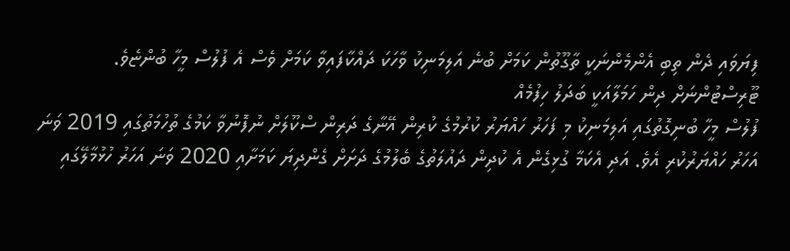ފިޔަވައި ދެން ތިބި އެންމެންނަކީ ތާގޫތުން ކަމަށް ބުނެ އަލިމަނިކު ވާހަކަ ދައްކާފައިވާ ކަމަށް ވެސް އެ ފުލުސް މީހާ ބުންޏެވެ.
ޓޫރިސްޓުންނަށް ދިން ހަމަލާއަކީ ބަދަލު ހިފުމެއް
ފުލުސް މީހާ ބުނިގޮތުގައި އަލިމަނިކު މި ފަހަރު ހައްޔަރު ކުރުމުގެ ކުރިން އޭނާގެ ދަރިން ސްކޫލަށް ނުފޮނުވާ ކަމުގެ ތުހުމަތުގައި 2019 ވަނަ އަހަރު ހައްޔަރުކުރި އެވެ. އަދި އެކަމާ ގުޅިގެން އެ ކުދިން ދައުލަތުގެ ބެލުމުގެ ދަށަށް ގެންދިޔަ ކަމަށާއި 2020 ވަނަ އަހަރު ހުޅުމާލޭގައި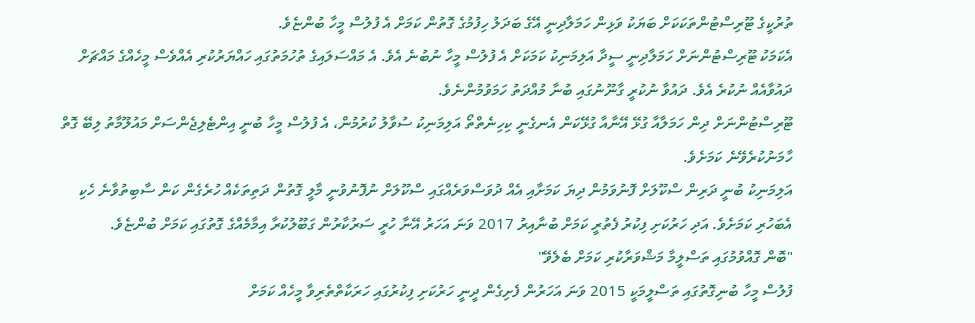ތުރުކީގެ ޓޫރިސްޓުންތަކަކަށް ބަޔަކު ވަޅިން ހަމަލާދިނީ އޭގެ ބަދަލު ހިފުމުގެ ގޮތުން ކަމަށް އެ ފުލުސް މީހާ ބުންޏެވެ.
އެކަމަކު ޓޫރިސްޓުންނަށް ހަމަލާދިނީ ސީދާ އަލިމަނިކު ކަމަކަށް އެ ފުލުސް މީހާ ނުބުނެ އެވެ. އެ މައްސަލައިގެ ތުހުމަތުގައި ހައްޔަރުކުރި އެއްވެސް މީހެއްގެ މައްޗަށް ދައުވާއެއް ނުކުރެ އެވެ. ދައުވާ ނުކުރީ ގާނޫނުގައި ބުނާ މުއްދަތު ހަމަވުމުންނެވެ.
ޓޫރިސްޓުންނަށް ދިން ހަމަލާއާ ގުޅޭ އޭނާއާ ގުޅޭކަން އެނގެނީ ކިހިނެތްތޯ އަލިމަނިކު ސުވާލު ކުރުމުން، އެ ފުލުސް މީހާ ބުނީ އިންޓެލިޖެންސަށް މައުލޫމާތު ލިބޭ ގޮތް ހާމަނުކުރެވޭނެ ކަމަށެވެ.
އަލިމަނިކު ބުނީ ދަރިން ސްކޫލަށް ފޮނުވަމުން ދިޔަ ކަމަށާއި އެއް ދުވަސްވަރެއްގައި ސްކޫލަށް ނުފޮނުވުނީ މާލީ ގޮތުން ދަތިތަކެއް ހުރެގެން ކަން ސާބިތުވާނެ ހެކި އެބަހުރި ކަމަށެވެ. އަދި ހަރުކަށި ފިކުރު ފެތުރީ ކަމަށް ބުނާއިރު 2017 ވަނަ އަހަރު އޭނާ ހުރީ ސަރުކާރުން ގަބޫލުކުރާ އިމާމެއްގެ ގޮތުގައި ކަމަށް ބުންޏެވެ.
"ބޮން ގޮއްވުމުގައި ތަސްލީމާ މަޝްވަރާކުރި ކަމަށް ބެލެވޭ"
ފުލުސް މީހާ ބުނިގޮތުގައި ތަސްލީމަކީ 2015 ވަނަ އަހަރުން ފެށިގެން ދީނީ ހަރުކަށި ފިކުރުގައި ހަރަކާތްތެރިވާ މީހެއް ކަމަށް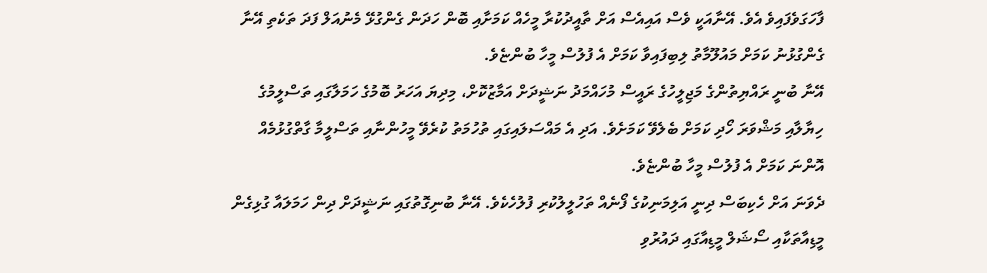ފާހަގަވެފައިވެ އެވެ. އޭނާއަކީ ވެސް އައިއެސް އަށް ތާއީދުކުރާ މީހެއް ކަމަށާއި ބޮން ހަދަން ގެންގުޅޭ މެނުއަލް ފަދަ ތަކެތި އޭނާ ގެންގުޅުނު ކަމަށް މައުލޫމާތު ލިބިފައިވާ ކަމަށް އެ ފުލުސް މީހާ ބުންޏެވެ.
އޭނާ ބުނީ ރައްޔިތުންގެ މަޖިލީހުގެ ރައީސް މުހައްމަދު ނަޝީދަށް އަމާޒުކޮށް، މިދިޔަ އަހަރު ބޮމުގެ ހަމަލާގައި ތަސްލީމުގެ ހިޔާލާއި މަޝްވަރަ ހޯދި ކަމަށް ބެލެވޭ ކަމަށެވެ. އަދި އެ މައްސަލައިގައި ތުހުމަތު ކުރެވޭ މީހުންނާއި ތަސްލީމާ ގާތްގުޅުމެއް އޮންނަ ކަމަށް އެ ފުލުސް މީހާ ބުންޏެވެ.
ދެވަނަ އަށް ހެކިބަސް ދިނީ އަލިމަނިކުގެ ފޯނެއް ތަހުލީލުކުރި ފުލުހެކެވެ. އޭނާ ބުނިގޮތުގައި ނަޝީދަށް ދިން ހަމަލައާ ގުޅިގެން މީޑިއާތަކާއި ސޯޝަލް މީޑިއާގައި ދައުރުވި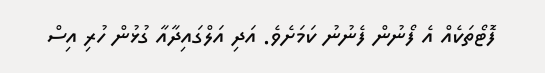ފޮޓޯތަކެއް އެ ފޯނުން ފެނުނު ކަމަށެވެ. އަދި އަލްގައިދާއާ ގުޅުން ހުރި އިސް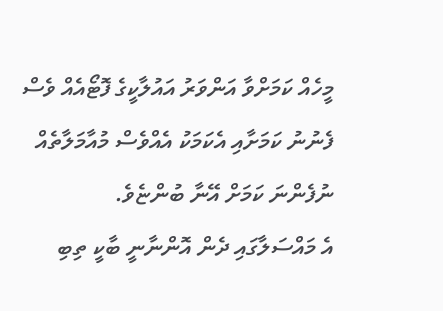މީހެއް ކަމަށްވާ އަންވަރު އައުލާކީގެ ފޮޓޯއެއް ވެސް ފެނުނު ކަމަށާއި އެކަމަކު އެއްވެސް މުއާމަލާތެއް ނުފެންނަ ކަމަށް އޭނާ ބުންޏެވެ.
އެ މައްސަލާގައި ދެން އޮންނާނީ ބާކީ ތިބި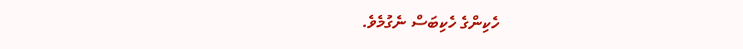ހެކިންގެ ހެކިބަސް ނެގުމެވެ.